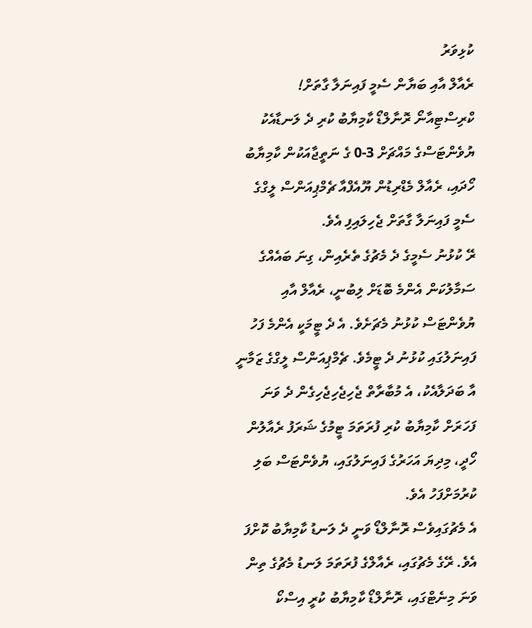ކުޅިވަރު
ރެއާލް އާއި ބަޔާން ސެމީ ފައިނަލާ ގާތަށް!
ކްރިސްޓިއާނޯ ރޮނާލްޑޯ ކާމިޔާބު ކުރި ދެ ލަނޑާއެކު ޔުވެންޓަސްގެ މައްޗަށް 3-0 ގެ ނަތީޖާއަކުން ކާމިޔާބު ހޯދައި، ރެއާލް މެޑްރިޑުން ޔޫއެފްއާ ޗެމްޕިއަންސް ލީގްގެ ސެމީ ފައިނަލާ ގާތަށް ޖެހިލައިފި އެވެ.
ރޭ ކުޅުނު ސެމީގެ ދެ މެޗުގެ ތެރެއިން، ގިނަ ބައެއްގެ ސަމާލުކަން އެންމެ ބޮޑަށް ލިބުނީ، ރެއާލް އާއި ޔުވެންޓަސް ކުޅުނު މެޗަށެވެ. އެ ދެ ޓީމަކީ އެންމެ ފަހު ފައިނަލުގައި ކުޅުނު ދެ ޓީމެވެ. ޗެމްޕިއަންސް ލީގްގެ ޒަމާނީ އާ ބަދަލާއެކު، އެ މުބާރާތް ޖެހިޖެހިޖެހިގެން ދެ ވަނަ ފަހަރަށް ކާމިޔާބު ކުރި ފުރަތަމަ ޓީމުގެ ޝަރަފު ރެއާލުން ހޯދީ، މިދިޔަ އަހަރުގެ ފައިނަލުގައި، ޔުވެންޓަސް ބަލި ކުރުމަށްފަހު އެވެ.
އެ މެޗުގައިވެސް ރޮނާލްޑޯ ވަނީ ދެ ލަނޑު ކާމިޔާބު ކޮށްފަ އެވެ. ރޭގެ މެޗުގައި، ރެއާލްގެ ފުރަތަމަ ލަނޑު މެޗުގެ ތިން ވަނަ މިނެޓްގައި، ރޮނާލްޑޯ ކާމިޔާބު ކުރީ އިސްކޯ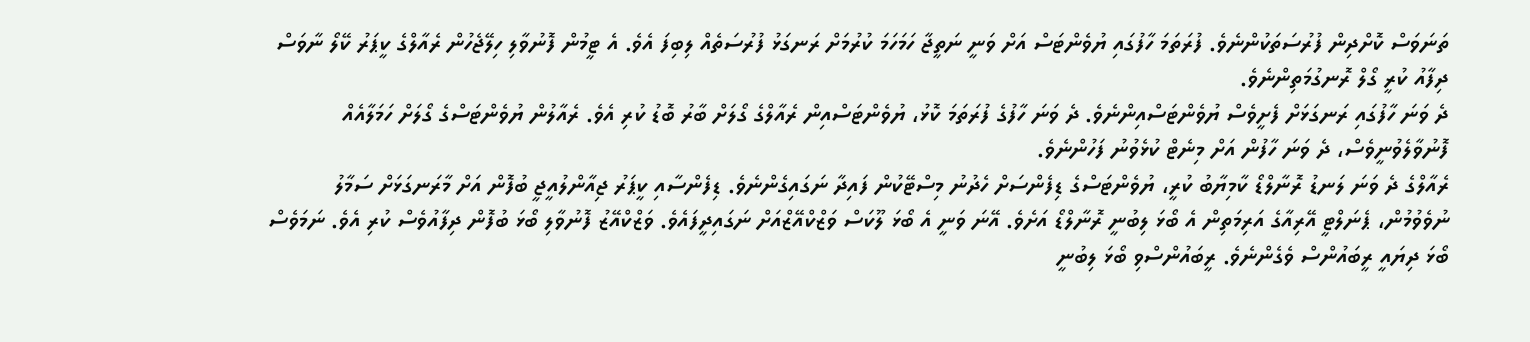ތަނަވަސް ކޮށްދިން ފުރުސަތަކުންނެވެ. ފުރަތަމަ ހާފުގައި ޔުވެންޓަސް އަށް ވަނީ ނަތީޖާ ހަމަހަމަ ކުރުމަށް ރަނގަޅު ފުރުސަތެއް ލިބިފަ އެވެ. އެ ޓީމުން ފޮނުވާލި ހިލޭޖެހުން ރެއާލްގެ ކީޕަރު ކޭލޯ ނާވަސް ދިފާއު ކުރީ ގޯލް ރޮނގުމަތިންނެވެ.
ދެ ވަނަ ހާފުގައި ރަނގަޅަށް ފެށީވެސް ޔުވެންޓަސްއިންނެވެ. ދެ ވަނަ ހާފުގެ ފުރަތަމަ ކޮޅު، ޔުވެންޓަސްއިން ރެއާލްގެ ގޯލަށް ބާރު ބޮޑު ކުރި އެވެ. ރެއާލުން ޔުވެންޓަސްގެ ގޯލަށް ހަމަލާއެއް ފޮނުވާލެވުނީވެސް، ދެ ވަނަ ހާފުން އަށް މިނެޓް ކުޅެވުނު ފަހުންނެވެ.
ރެއާލްގެ ދެ ވަނަ ލަނޑު ރޮނާލްޑޯ ކާމިޔާބު ކުރީ، ޔުވެންޓަސްގެ ޑިފެންސަށް ހެދުނު މިސްޓޭކުން ފައިދާ ނަގައިގެންނެވެ. ޑިފެންސާއި ކީޕަރު ޖިއާންލުއީޖީ ބުފޮން އަށް މާރަނގަޅަށް ސަމާލު ނުވެވުމުން، ޕެނަލްޓީ އޭރިއާގެ އަރިމަތިން އެ ބޯޅަ ލިބުނީ ރޮނާލްޑޯ އަށެވެ. އޭނަ ވަނީ އެ ބޯޅަ ލޫކަސް ވަޒްކްއޭޒްއަށް ނަގައިދީފައެވެ. ވަޒްކްއޭޒު ފޮނުވާލި ބޯޅަ ބުފޮން ދިފާއުވެސް ކުރި އެވެ. ނަމަވެސް ބޯޅަ ދިޔައީ ރީބައުންސް ވެގެންނެވެ. ރީބައުންސްވި ބޯޅަ ލިބުނީ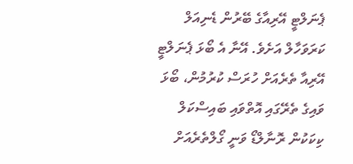ޕެނަލްޓީ އޭރިއާގެ ބޭރުން ޑެނިއަލް ކަރަވަހާލް އަށެވެ. އޭނާ އެ ބޯޅަ ޕެނަލްޓީ އޭރިއާ ތެރެއަށް ހުރަސް ކުރުމުން، ބޯޅަ ވައިގެ ތެރޭގައި އޮތްވައި ބައިސްކަލް ކިކަކުން ރޮނާލްޑޯ ވަނީ ގޯލްތެރެއަށް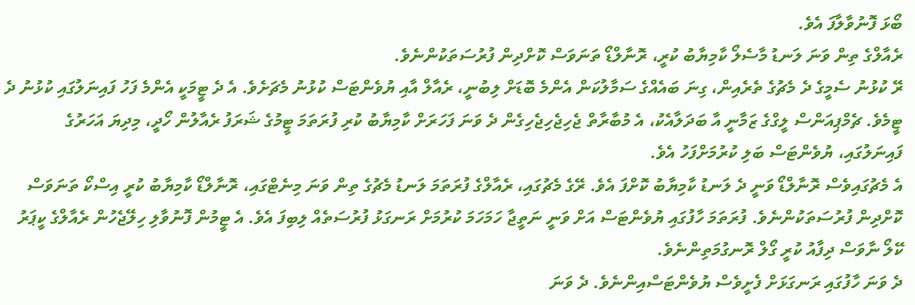ބޯޅަ ފޮނުވާލާފަ އެވެ.
ރެއާލްގެ ތިން ވަނަ ލަނޑު މާސެލޯ ކާމިޔާބު ކުރީ، ރޮނާލްޑޯ ތަނަވަސް ކޮށްދިން ފުރުސަތަކުންނެވެ.
ރޭ ކުޅުނު ސެމީގެ ދެ މެޗުގެ ތެރެއިން، ގިނަ ބައެއްގެ ސަމާލުކަން އެންމެ ބޮޑަށް ލިބުނީ، ރެއާލް އާއި ޔުވެންޓަސް ކުޅުނު މެޗަށެވެ. އެ ދެ ޓީމަކީ އެންމެ ފަހު ފައިނަލުގައި ކުޅުނު ދެ ޓީމެވެ. ޗެމްޕިއަންސް ލީގްގެ ޒަމާނީ އާ ބަދަލާއެކު، އެ މުބާރާތް ޖެހިޖެހިޖެހިގެން ދެ ވަނަ ފަހަރަށް ކާމިޔާބު ކުރި ފުރަތަމަ ޓީމުގެ ޝަރަފު ރެއާލުން ހޯދީ، މިދިޔަ އަހަރުގެ ފައިނަލުގައި، ޔުވެންޓަސް ބަލި ކުރުމަށްފަހު އެވެ.
އެ މެޗުގައިވެސް ރޮނާލްޑޯ ވަނީ ދެ ލަނޑު ކާމިޔާބު ކޮށްފަ އެވެ. ރޭގެ މެޗުގައި، ރެއާލްގެ ފުރަތަމަ ލަނޑު މެޗުގެ ތިން ވަނަ މިނެޓްގައި، ރޮނާލްޑޯ ކާމިޔާބު ކުރީ އިސްކޯ ތަނަވަސް ކޮށްދިން ފުރުސަތަކުންނެވެ. ފުރަތަމަ ހާފުގައި ޔުވެންޓަސް އަށް ވަނީ ނަތީޖާ ހަމަހަމަ ކުރުމަށް ރަނގަޅު ފުރުސަތެއް ލިބިފަ އެވެ. އެ ޓީމުން ފޮނުވާލި ހިލޭޖެހުން ރެއާލްގެ ކީޕަރު ކޭލޯ ނާވަސް ދިފާއު ކުރީ ގޯލް ރޮނގުމަތިންނެވެ.
ދެ ވަނަ ހާފުގައި ރަނގަޅަށް ފެށީވެސް ޔުވެންޓަސްއިންނެވެ. ދެ ވަނަ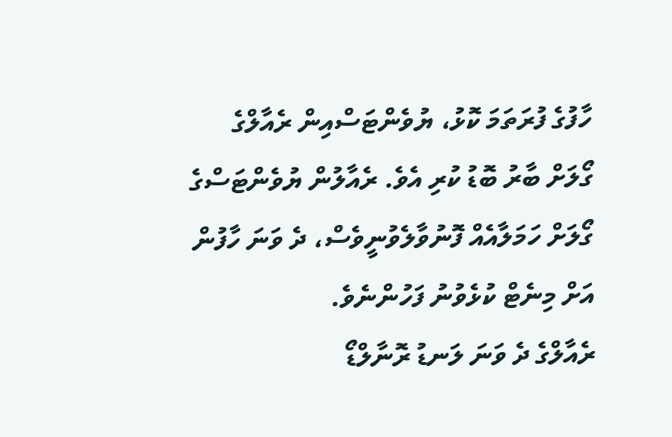ހާފުގެ ފުރަތަމަ ކޮޅު، ޔުވެންޓަސްއިން ރެއާލްގެ ގޯލަށް ބާރު ބޮޑު ކުރި އެވެ. ރެއާލުން ޔުވެންޓަސްގެ ގޯލަށް ހަމަލާއެއް ފޮނުވާލެވުނީވެސް، ދެ ވަނަ ހާފުން އަށް މިނެޓް ކުޅެވުނު ފަހުންނެވެ.
ރެއާލްގެ ދެ ވަނަ ލަނޑު ރޮނާލްޑޯ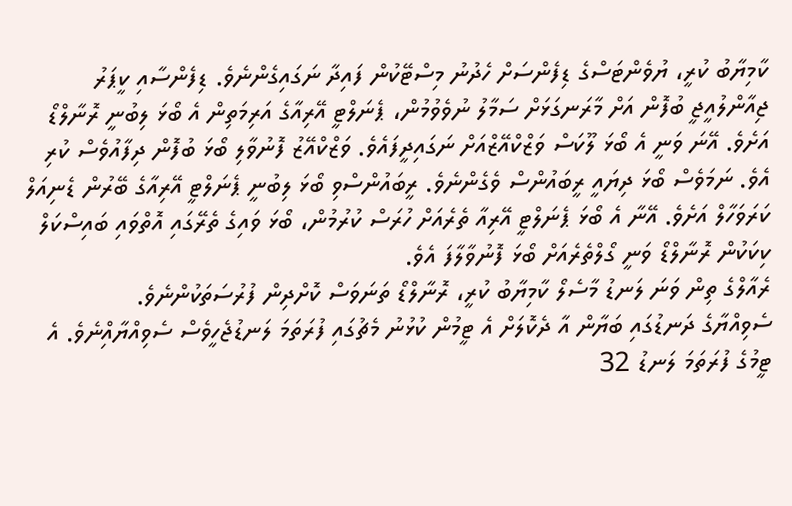ކާމިޔާބު ކުރީ، ޔުވެންޓަސްގެ ޑިފެންސަށް ހެދުނު މިސްޓޭކުން ފައިދާ ނަގައިގެންނެވެ. ޑިފެންސާއި ކީޕަރު ޖިއާންލުއީޖީ ބުފޮން އަށް މާރަނގަޅަށް ސަމާލު ނުވެވުމުން، ޕެނަލްޓީ އޭރިއާގެ އަރިމަތިން އެ ބޯޅަ ލިބުނީ ރޮނާލްޑޯ އަށެވެ. އޭނަ ވަނީ އެ ބޯޅަ ލޫކަސް ވަޒްކްއޭޒްއަށް ނަގައިދީފައެވެ. ވަޒްކްއޭޒު ފޮނުވާލި ބޯޅަ ބުފޮން ދިފާއުވެސް ކުރި އެވެ. ނަމަވެސް ބޯޅަ ދިޔައީ ރީބައުންސް ވެގެންނެވެ. ރީބައުންސްވި ބޯޅަ ލިބުނީ ޕެނަލްޓީ އޭރިއާގެ ބޭރުން ޑެނިއަލް ކަރަވަހާލް އަށެވެ. އޭނާ އެ ބޯޅަ ޕެނަލްޓީ އޭރިއާ ތެރެއަށް ހުރަސް ކުރުމުން، ބޯޅަ ވައިގެ ތެރޭގައި އޮތްވައި ބައިސްކަލް ކިކަކުން ރޮނާލްޑޯ ވަނީ ގޯލްތެރެއަށް ބޯޅަ ފޮނުވާލާފަ އެވެ.
ރެއާލްގެ ތިން ވަނަ ލަނޑު މާސެލޯ ކާމިޔާބު ކުރީ، ރޮނާލްޑޯ ތަނަވަސް ކޮށްދިން ފުރުސަތަކުންނެވެ.
ސެވިއްޔާގެ ދަނޑުގައި ބަޔާން އާ ދެކޮލަށް އެ ޓީމުން ކުޅުނު މެޗުގައި ފުރަތަމަ ލަނޑުޖެހީވެސް ސެވިއްޔާއިްނެވެ. އެ ޓީމުގެ ފުރަތަމަ ލަނޑު 32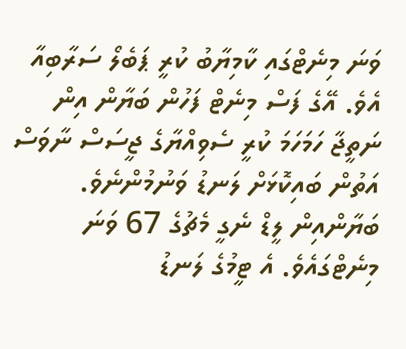ވަނަ މިނެޓްގައި ކާމިޔާބު ކުރީ ޕަބެލޯ ސަރާބިއާ އެވެ. އޭގެ ފަސް މިނެޓް ފަހުން ބަޔާން އިން ނަތީޖާ ހަމަހަމަ ކުރީ ސެވިއްޔާގެ ޖީސަސް ނާވަސް އަތުން ބައިކޮޅަށް ލަނޑު ވަނުމުންނެވެ.
ބަޔާންއިން ލީޑް ނެގީ މެޗުގެ 67 ވަނަ މިނެޓްގައެވެ. އެ ޓީމުގެ ލަނޑު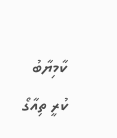ކާމިޔާބު ކުރީ ތިއާގޯ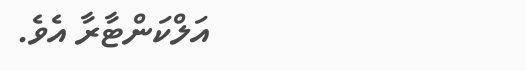އަލްކަންޓާރާ އެވެ.